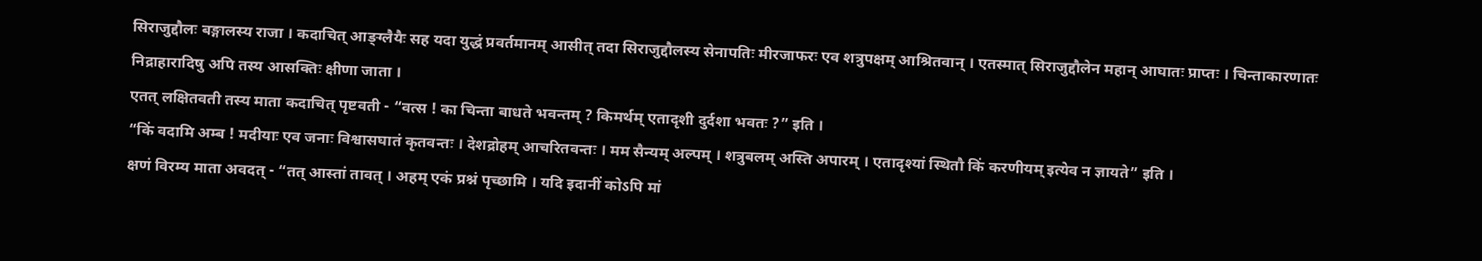सिराजुद्दौलः बङ्गालस्य राजा । कदाचित् आङ्ग्लैयैः सह यदा युद्धं प्रवर्तमानम् आसीत् तदा सिराजुद्दौलस्य सेनापतिः मीरजाफरः एव शत्रुपक्षम् आश्रितवान् । एतस्मात् सिराजुद्दौलेन महान् आघातः प्राप्तः । चिन्ताकारणातः निद्राहारादिषु अपि तस्य आसक्तिः क्षीणा जाता ।
एतत् लक्षितवती तस्य माता कदाचित् पृष्टवती - “वत्स ! का चिन्ता बाधते भवन्तम् ? किमर्थम् एतादृशी दुर्दशा भवतः ?” इति ।
“किं वदामि अम्ब ! मदीयाः एव जनाः विश्वासघातं कृतवन्तः । देशद्रोहम् आचरितवन्तः । मम सैन्यम् अल्पम् । शत्रुबलम् अस्ति अपारम् । एतादृश्यां स्थितौ किं करणीयम् इत्येव न ज्ञायते” इति ।
क्षणं विरम्य माता अवदत् - “तत् आस्तां तावत् । अहम् एकं प्रश्नं पृच्छामि । यदि इदानीं कोऽपि मां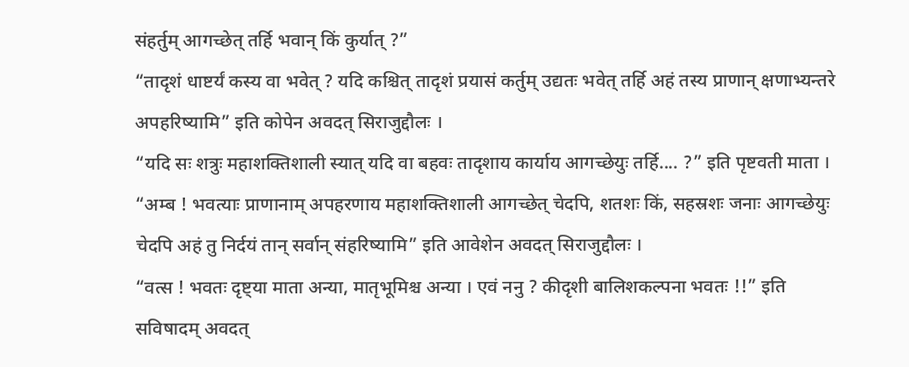संहर्तुम् आगच्छेत् तर्हि भवान् किं कुर्यात् ?”
“तादृशं धाष्टर्यं कस्य वा भवेत् ? यदि कश्चित् तादृशं प्रयासं कर्तुम् उद्यतः भवेत् तर्हि अहं तस्य प्राणान् क्षणाभ्यन्तरे अपहरिष्यामि” इति कोपेन अवदत् सिराजुद्दौलः ।
“यदि सः शत्रुः महाशक्तिशाली स्यात् यदि वा बहवः तादृशाय कार्याय आगच्छेयुः तर्हि.... ?” इति पृष्टवती माता ।
“अम्ब ! भवत्याः प्राणानाम् अपहरणाय महाशक्तिशाली आगच्छेत् चेदपि, शतशः किं, सहस्रशः जनाः आगच्छेयुः चेदपि अहं तु निर्दयं तान् सर्वान् संहरिष्यामि” इति आवेशेन अवदत् सिराजुद्दौलः ।
“वत्स ! भवतः दृष्ट्या माता अन्या, मातृभूमिश्च अन्या । एवं ननु ? कीदृशी बालिशकल्पना भवतः !!” इति सविषादम् अवदत्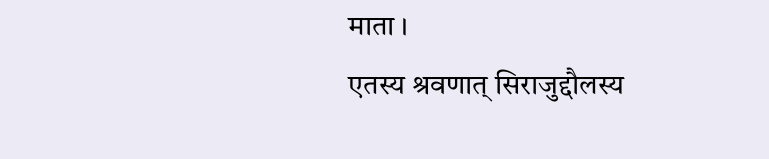माता ।
एतस्य श्रवणात् सिराजुद्दौलस्य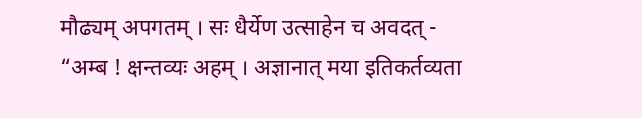मौढ्यम् अपगतम् । सः धैर्येण उत्साहेन च अवदत् - “अम्ब ! क्षन्तव्यः अहम् । अज्ञानात् मया इतिकर्तव्यता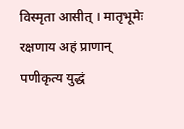विस्मृता आसीत् । मातृभूमेः रक्षणाय अहं प्राणान् पणीकृत्य युद्धं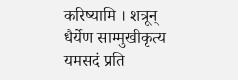करिष्यामि । शत्रून् धैर्येण साम्मुखीकृत्य यमसदं प्रति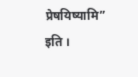प्रेषयिष्यामि” इति ।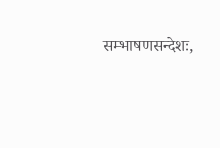सम्भाषणसन्देशः,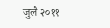जुलै २०११